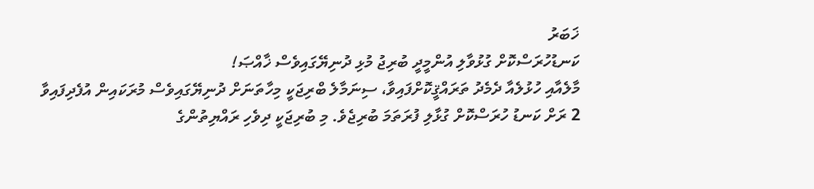ޚަބަރު
ކަނޑުހުރަސްކޮށް ގުޅުވާލި އުންމީދީ ބުރިޖު މުޅި ދުނިޔޭގައިވެސް ޚާއްޞަ!
މާލެއާއި ހުޅުލެއާ ދެމެދު ތަރައްޤީކޮށްފައިވާ، ސިނަމާލެ ބްރިޖަކީ މިހާތަނަށް ދުނިޔޭގައިވެސް މުރަކައިން އުފެދިފައިވާ 2 ރަށް ކަނޑު ހުރަސްކޮށް ގުޅާލި ފުރަތަމަ ބުރިޖެވެ. މި ބުރިޖަކީ ދިވެހި ރައްޔިތުންގެ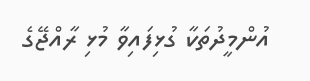އުންމީދުތަކާ ގުޅިފައިވާ މުޅި ރާއްޖޭގެ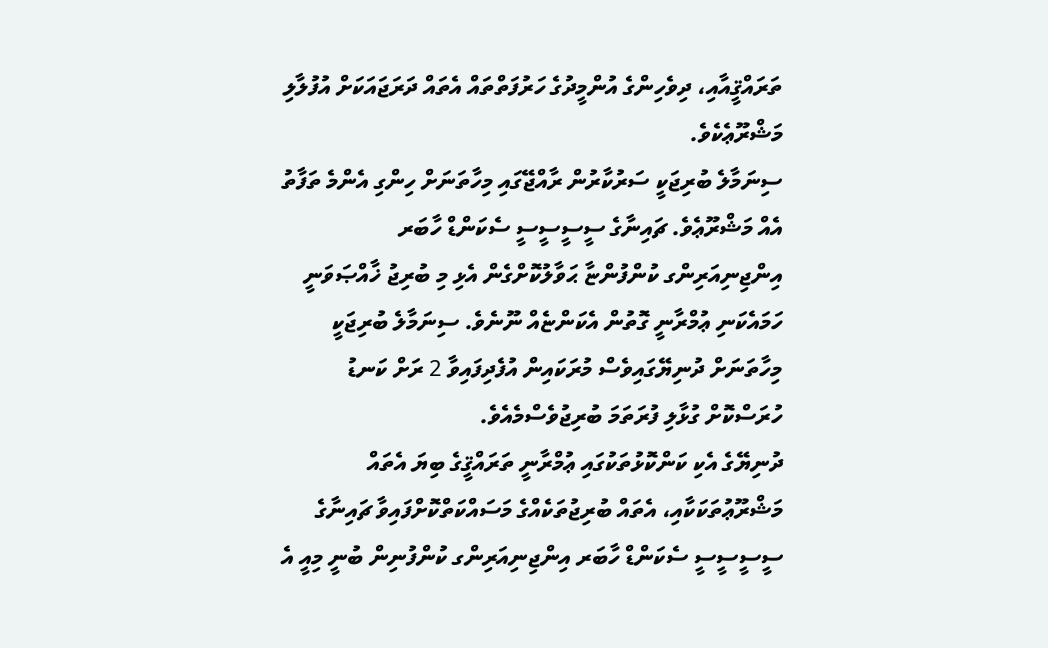ތަރައްޤީއާއި، ދިވެހިންގެ އުންމީދުގެ ހަރުފަތްތައް އެތައް ދަރަޖައަކަށް އުފުލާލި މަޝްރޫޢެކެވެ.
ސިނަމާލެ ބުރިޖަކީ ސަރުކާރުން ރާއްޖޭގައި މިހާތަނަށް ހިންގި އެންމެ ތަފާތު އެއް މަޝްރޫޢެވެ. ޗައިނާގެ ސީސީސީސީ ސެކަންޑް ހާބަރ އިންޖިނިއަރިންގ ކުންފުންޏާ ޙަވާލުކޮށްގެން އެޅި މި ބުރިޖު ޚާއްޞަވަނީ ހަމައެކަނި ޢުމްރާނީ ގޮތުން އެކަންޏެއް ނޫނެވެ. ސިނަމާލެ ބުރިޖަކީ މިހާތަނަށް ދުނިޔޭގައިވެސް މުރަކައިން އުފެދިފައިވާ 2 ރަށް ކަނޑު ހުރަސްކޮށް ގުޅާލި ފުރަތަމަ ބުރިޖުވެސްމެއެވެ.
ދުނިޔޭގެ އެކި ކަންކޮޅުތަކުގައި ޢުމްރާނީ ތަރައްޤީގެ ބިޔަ އެތައް މަޝްރޫޢުތަކަކާއި، އެތައް ބުރިޖުތަކެއްގެ މަސައްކަތްކޮށްފައިވާ ޗައިނާގެ ސީސީސީސީ ސެކަންޑް ހާބަރ އިންޖިނިއަރިންގ ކުންފުނިން ބުނީ މިއީ އެ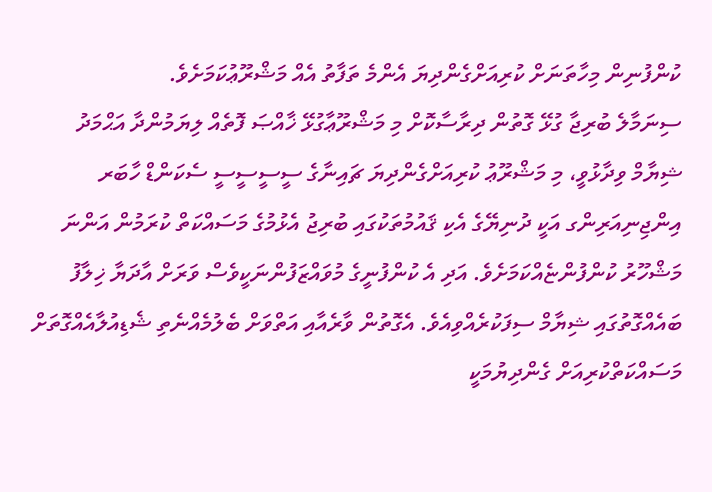ކުންފުނިން މިހާތަނަށް ކުރިއަށްގެންދިޔަ އެންމެ ތަފާތު އެއް މަޝްރޫޢުކަމަށެވެ.
ސިނަމާލެ ބުރިޖާ ގުޅޭ ގޮތުން ދިރާސާކޮށް މި މަޝްރޫޢާގުޅޭ ޚާއްޞަ ފޮތެއް ލިޔަމުންދާ އަޙްމަދު ޝިޔާމް ވިދާޅުވީ، މި މަޝްރޫޢު ކުރިއަށްގެންދިޔަ ޗައިނާގެ ސީސީސީސީ ސެކަންޑް ހާބަރ އިންޖިނިއަރިންގ އަކީ ދުނިޔޭގެ އެކި ޤައުމުތަކުގައި ބުރިޖު އެޅުމުގެ މަސައްކަތް ކުރަމުން އަންނަ މަޝްހޫރު ކުންފުންޏެއްކަމަށެވެ. އަދި އެ ކުންފުނީގެ މުވައްޒަފުންނަކީވެސް ވަރަށް އާދަޔާ ޚިލާފު ބައެއްގޮތުގައި ޝިޔާމް ސިފަކުރެއްވިއެވެ. އެގޮތުން ވާރެއާއި އަތްވަށް ބެލުމެއްނެތި ޝެޑިއުލާއެއްގޮތަށް މަސައްކަތްކުރިއަށް ގެންދިޔުމަކީ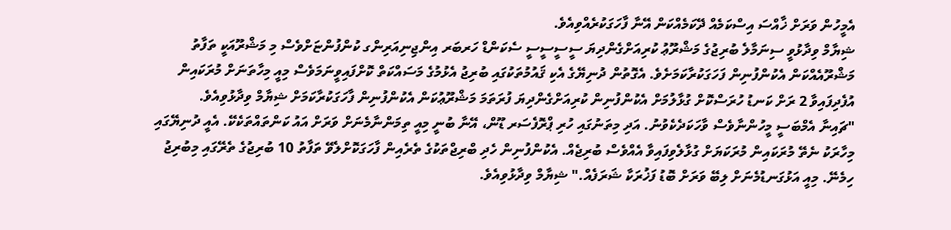އެމީހުން ވަރަށް ޚާއްސަ އިސްކަމެއް ދޭކަމެއްކަން އޭނާ ފާހަގަކުރެއްވިއެވެ.
ޝިޔާމް ވިދާޅުވީ ސިނަމާލެ ބުރިޖުގެ މަޝްރޫޢު ކުރިއަށްގެންދިޔަ ސީސީސީސީ ސެކަންޑް ހަރބަރ އިންޖިނިއަރިންގ ކުންފުންޏަށްވެސް މި މަޝްރޫއަކީ ތަފާތު މަޝްރޫއެއްކަން އެކުންފުނިން ފަހަގަކުރާކަމަށެވެ. އެގޮތުން ދުނިޔޭގެ އެކި ޤައުމުތަކުގައި ބުރިޖު އެޅުމުގެ މަސައްކަތް ކޮށްފައިވީނަމަވެސް މިއީ މިހާތަނަށް މުރަކައިން އުފެދިފައިވާ 2 ރަށް ކަނޑު ހުރަސްކޮށް ގުޅާލުމަށް އެކުންފުނިން ކުރިއަށްގެންދިޔަ ފުރަތަމަ މަޝްރޫޢުކަން އެކުންފުނިން ފާހަގަކުރާކަމަށް ޝިޔާމް ވިދާޅުވިއެވެ.
"ޗައިނާ އެމްބަސީ މީހުންނާވެސް ވާހަކަދެކެވުނު. އަދި މިތަނުގައި ހުރި ޕްރޮފެސަރ ޑޫން، އޭނާ ބުނީ މިއީ ތިމަންނާމެނަށް ވަރަށް އައު ކަންތައްތަކެކޭ. އެއީ ދުނިޔޭގައި މިހާރަކު ނެތޭ މުރަކައިން މުރަކަޔަށް ގުޅާލެވިފައިވާ އެއްވެސް ބުރިޖެއް. އެކުންފުނިން ހެދި ބްރިޖްތަކުގެ ތެރެއިން ފާހަގަކޮށްލެވޭ ތަފާތު 10 ބުރިޖުގެ ތެރޭގައި މިބުރިޖު ހިމެނޭ. މިއީ އަޅުގަނޑުމެނަށް ލިބޭ ވަރަށް ބޮޑު ފަޚުރަކާ ޝަރަފެއް." ޝިޔާމް ވިދާޅުވިއެވެ.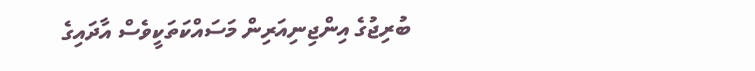ބުރިޖުގެ އިންޖިނިއަރިން މަސައްކަތަކީވެސް އާދައިގެ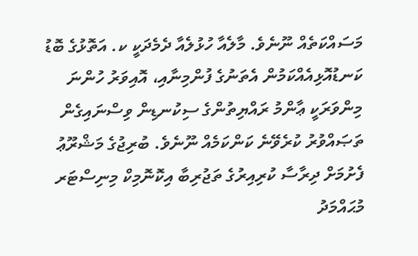މަސައްކަތެއް ނޫނެވެ. މާލެއާ ހުޅުލެއާ ދެމެދަކީ ކ. އަތޮޅުގެ ބޮޑު ކަނޑުއޮޅިއެއްކަމުން އެތަނުގެ ފުންމިނާއި، އޮއިވަރު ހުންނަ މިންވަރަކީ ޢާންމު ރައްޔިތުންގެ ސިކުނޑިން ވިސްނައިގެން ތަޞައްވުރު ކުރެވޭނެ ކަންކަމެއް ނޫނެވެ. ބުރިޖުގެ މަޝްރޫޢު ފެށުމަށް ދިރާސާ ކުރިއިރުގެ ތަޖުރިބާ އިކޮނޮމިކް މިނިސްޓަރ މުޙައްމަދު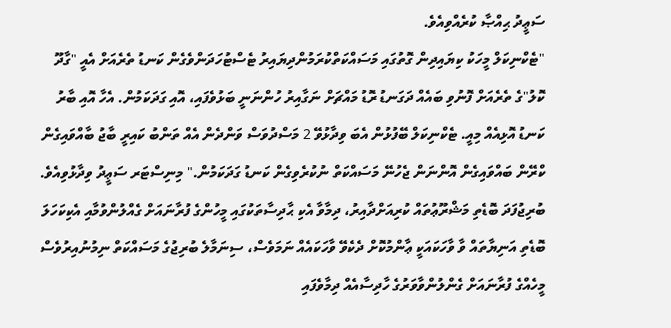ސަޢީދު ޙިއްޞާ ކުރެއްވިއެވެ.
"ޓެކްނިކަލް މީހަކު ކިޔައިދިން ގޮތުގައި މަސައްކަތްކުރަމުންދިޔައިރު ޓެސްޓުހަދަންވެގެން ކަނޑު ތެރެއަށް އެއީ "ގާދޫ ކޮލު"ގެ ތެރެއަށް ފޮނުވި ބައެއް ދަގަނޑު ރޮޑު މައްޗަށް ނަގާއިރު ހުންނަނީ ބަޅުވެފައި، އޮއި ގަދަކަމުން. އެހާ އޮއި ބާރު ކަނޑު އޮޅިއެއް މިއީ. ޓެކްނިކަލް ބޭފުޅުން އެބަ ވިދާޅުވޭ 2 މަސްދުވަސް ވަންދެން އެއް ތަންބު ކައިރީ ބާޖު ބާއްވައިގެން ކްރޭން ބައްވައިގެން އޮންނަން ޖެހުނޭ މަސައްކަތް ނުކުރެވިގެން ކަނޑު ގަދަކަމުން." މިނިސްޓަރ ސަޢީދު ވިދާޅުވިއެވެ.
ބުރިޖުފަދަ ބޮޑެތި މަޝްރޫޢުތައް ކުރިއަށްދާއިރު، ދިމާވާ އެކި ޙާދިސާތަކުގައި މީހުންގެ ފުރާނައަށް ގެއްލުންވުމާއި އެކިކަހަލަ ބޮޑެތި އަނިޔާތައް ވާ ވާހަކައަކީ ޢާންމުކޮށް ދެކެވޭ ވާހަކައެއް ނަމަވެސް، ސިނަމާލެ ބުރިޖުގެ މަސައްކަތް ނިމުނުއިރުވެސް މީހެއްގެ ފުރާނައަށް ގެންލުންވާވަރުގެ ހާދިސާއެއް ދިމާވެފައި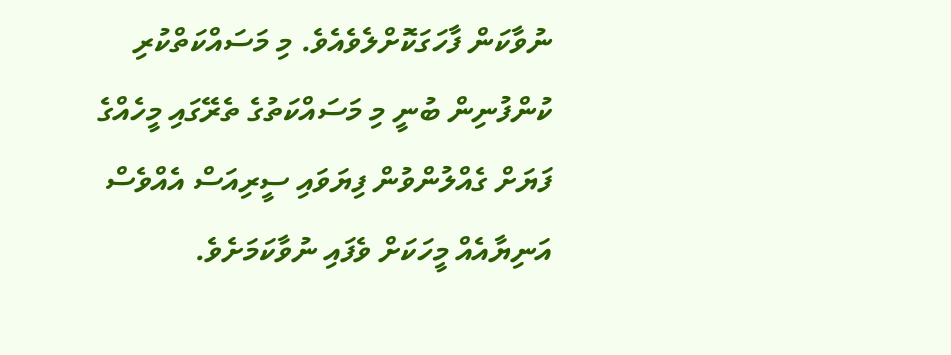ނުވާކަން ފާހަގަކޮށްލެވެއެވެ. މި މަސައްކަތްކުރި ކުންފުނިން ބުނީ މި މަސައްކަތުގެ ތެރޭގައި މީހެއްގެ ފަޔަށް ގެއްލުންވުން ފިޔަވައި ސީރިއަސް އެއްވެސް އަނިޔާއެއް މީހަކަށް ވެފައި ނުވާކަމަށެވެ.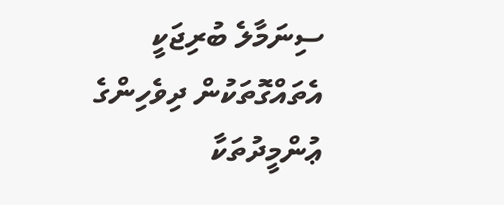ސިނަމާލެ ބުރިޖަކީ އެތައްގޮތަކުން ދިވެހިންގެ ޢުންމީދުތަކާ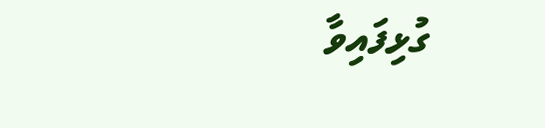ގުޅިފައިވާ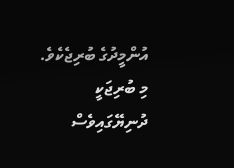އުންމީދުގެ ބުރިޖެކެވެ. މި ބުރިޖަކީ ދުނިޔޭގައިވެސް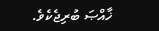ޚާއްޞަ ބުރިޖެކެވެ.